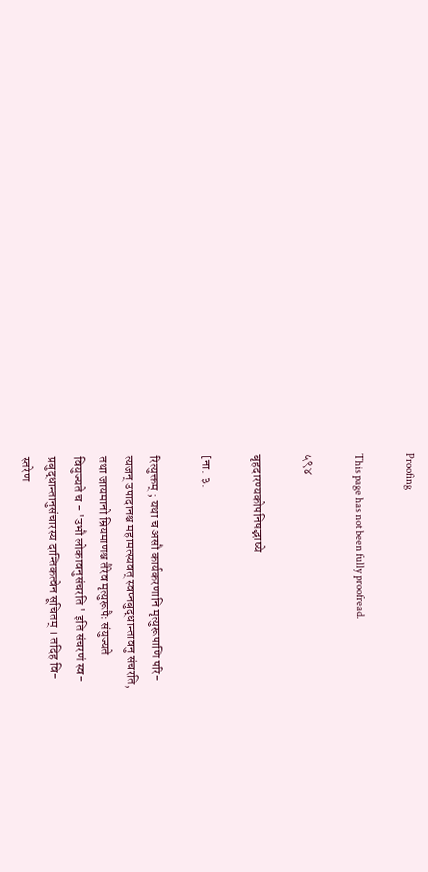Proofing

This page has not been fully proofread.

५९४

बृहदारण्यकोपनिषद्भाष्ये

[ना. ३.

रित्युक्तम् ; यथा च असौ कार्यकरणानि मृत्युरूपाणि परि-
त्यजन् उपादानश्च महामत्स्यवत् स्वप्नबुद्धान्तावनु संचरति,
तथा जायमानो म्रियमाणश्च तैरेव मृत्युरूपैः संयुज्यते
वियुज्यते च - 'उभौ लोकावनुसंचरति ' इति संचरणं स्व-
प्रबुद्धान्तानुसंचारस्य दान्तिकत्वेन सूचितम् । तदिह वि-
स्तरेण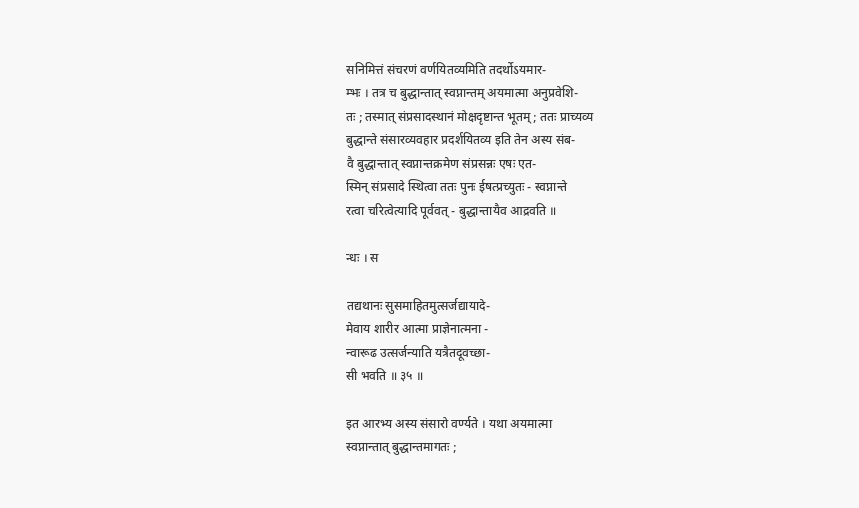सनिमित्तं संचरणं वर्णयितव्यमिति तदर्थोऽयमार-
म्भः । तत्र च बुद्धान्तात् स्वप्नान्तम् अयमात्मा अनुप्रवेशि-
तः ; तस्मात् संप्रसादस्थानं मोक्षदृष्टान्त भूतम् ; ततः प्राच्यव्य
बुद्धान्ते संसारव्यवहार प्रदर्शयितव्य इति तेन अस्य संब-
वै बुद्धान्तात् स्वप्नान्तक्रमेण संप्रसन्नः एषः एत-
स्मिन् संप्रसादे स्थित्वा ततः पुनः ईषत्प्रच्युतः - स्वप्नान्ते
रत्वा चरित्वेत्यादि पूर्ववत् - बुद्धान्तायैव आद्रवति ॥

न्धः । स

तद्यथानः सुसमाहितमुत्सर्जद्यायादे-
मेवाय शारीर आत्मा प्राज्ञेनात्मना -
न्वारूढ उत्सर्जन्याति यत्रैतदूवच्छा-
सी भवति ॥ ३५ ॥

इत आरभ्य अस्य संसारो वर्ण्यते । यथा अयमात्मा
स्वप्नान्तात् बुद्धान्तमागतः ;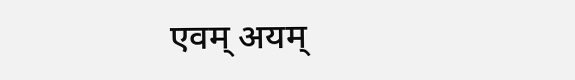एवम् अयम्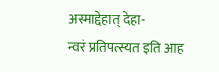अस्माद्देहात् देहा-
न्वरं प्रतिपत्स्यत इति आह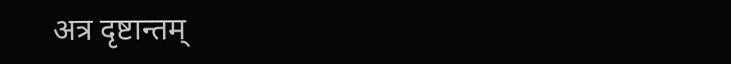अत्र दृष्टान्तम्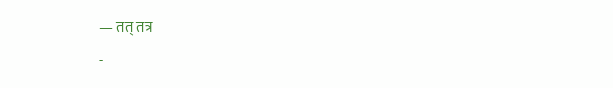— तत् तत्र

-